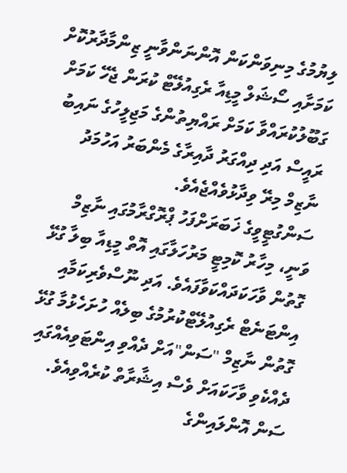ލިޔުމުގެ މިނިވަންކަން އޮންނަންވާނީ ޒިންމާދާރުކޮށް ކަމަށާއި ސޯޝަލް މީޑިއާ ރެގިއުލޭޓް ކުރަން ޖެހޭ ކަމަށް ގަބޫލުކުރައްވާ ކަމަށް ރައްޔިތުންގެ މަޖިލީހުގެ ނައިބު ރައީސް އަދި ދިއްގަރު ދާއިރާގެ މެންބަރު އަހުމަދު ނާޒިމް މިރޭ ވިދާޅުވެއްޖެއެވެ.
ސަންގުޓީވީގެ ޚަބަރަށްފަހު ޕްރޮގްރާމުގައި ނާޒިމް ވަނީ، މިހާރު ކޮމިޓީ މަރުހަލާގައި އޮތް މީޑިއާ ބިލާ ގުޅޭ ގޮތުން ވާހަކަދައްކަވާފައެވެ. އަދި ނޫސްވެރިކަމާއި އިންޓަނެޓް ރެގިއުލޭޓްކުރުމުގެ ބިލެއް ހުށަހެޅުމާ ގުޅޭ ގޮތުން ނާޒިމް "ސަން"އަށް ދެއްވި އިންޓަވިއެއްގައި ދެއްކެވި ވާހަކައަށް ވެސް އިޝާރާތް ކުރެއްވިއެވެ.
ސަން އޮންލައިންގެ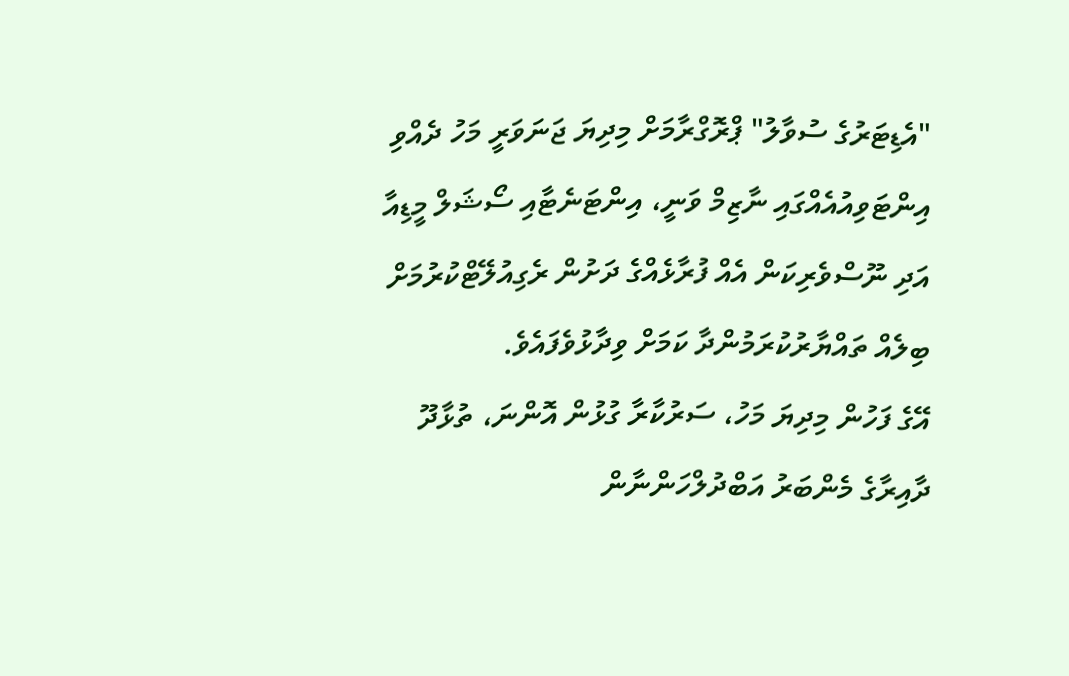"އެޑިޓަރުގެ ސުވާލު" ޕްރޮގްރާމަށް މިދިޔަ ޖަނަވަރީ މަހު ދެއްވި އިންޓަވިއުއެއްގައި ނާޒިމް ވަނީ، އިންޓަނެޓާއި ސޯޝަލް މީޑިއާ އަދި ނޫސްވެރިކަން އެއް ފުރާޅެއްގެ ދަށުން ރެގިއުލޭޓްކުރުމަށް ބިލެއް ތައްޔާރުކުރަމުންދާ ކަމަށް ވިދާޅުވެފައެވެ.
އޭގެ ފަހުން މިދިޔަ މަހު، ސަރުކާރާ ގުޅުން އޮންނަ، ތުޅާދޫ ދާއިރާގެ މެންބަރު އަބްދުލްހަންނާން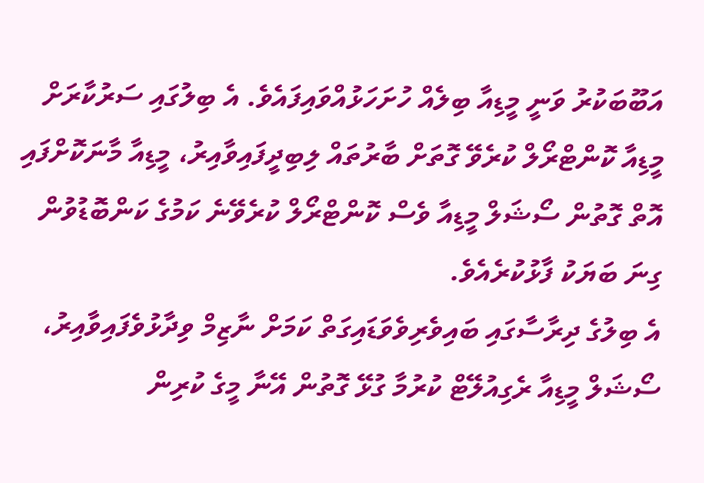އަބޫބަކުރު ވަނީ މީޑިއާ ބިލެއް ހުށަހަޅުއްވައިފައެވެ. އެ ބިލުގައި ސަރުކާރަށް މީޑިއާ ކޮންޓްރޯލް ކުރެވޭ ގޮތަށް ބާރުތައް ލިބިދީފައިވާއިރު، މީޑިއާ މާނަކޮށްފައި އޮތް ގޮތުން ސޯޝަލް މީޑިއާ ވެސް ކޮންޓްރޯލް ކުރެވޭނެ ކަމުގެ ކަންބޮޑުވުން ގިނަ ބަޔަކު ފާޅުކުރެއެވެ.
އެ ބިލުގެ ދިރާސާގައި ބައިވެރިވެވަޑައިގަތް ކަމަށް ނާޒިމް ވިދާޅުވެފައިވާއިރު، ސޯޝަލް މީޑިއާ ރެގިއުލޭޓް ކުރުމާ ގުޅޭ ގޮތުން އޭނާ މީގެ ކުރިން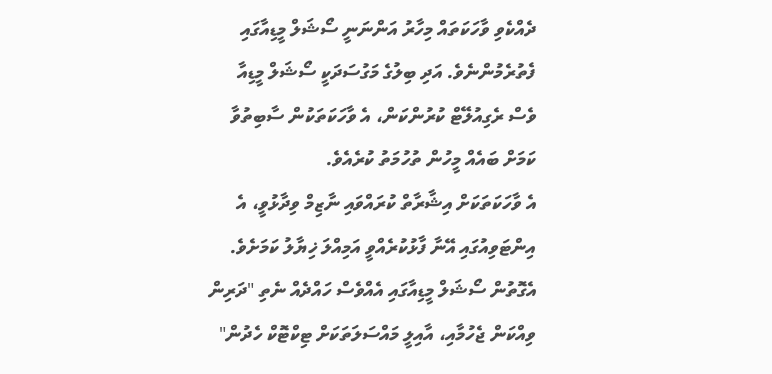ދެއްކެވި ވާހަކަތައް މިހާރު އަންނަނީ ސޯޝަލް މީޑިއާގައި ފެތުރެމުންނެވެ. އަދި ބިލުގެ މަގުސަދަކީ ސޯޝަލް މީޑިއާ ވެސް ރެގިއުލޭޓް ކުރުންކަން، އެ ވާހަކަތަކުން ސާބިތުވާ ކަމަށް ބައެއް މީހުން ތުހުމަތު ކުރެއެވެ.
އެ ވާހަކަތަކަށް އިޝާރާތް ކުރައްވައި ނާޒިމް ވިދާޅުވީ، އެ އިންޓަވިއުގައި އޭނާ ފާޅުކުރެއްވީ އަމިއްލަ ޚިޔާލު ކަމަށެވެ. އެގޮތުން ސޯޝަލް މީޑިއާގައި އެއްވެސް ހައްދެއް ނެތި "ދަރިން ވިއްކަން ޖެހުމާއި، އާއިލީ މައްސަލަތަކަށް ޓިކްޓޮކް ހެދުން"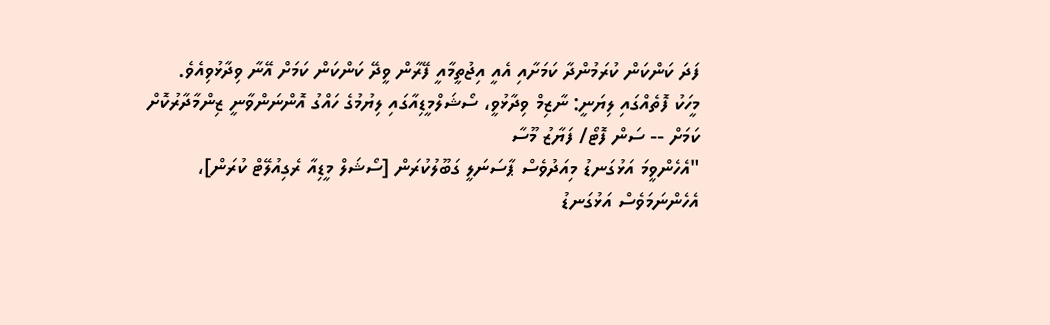ފަދަ ކަންކަން ކުރަމުންދާ ކަމަށާއި އެއީ އިޖުތީމާއީ ފޭރާން ވީދޭ ކަންކަން ކަމަށް އޭނާ ވިދާޅުވިއެވެ.
މީހަކު ފޮތެއްގައި ލިޔަނީ: ނާޒިމް ވިދާޅުވީ، ސޯޝަލްމީޑިއާގައި ލިޔުމުގެ ހައްގު އޮންނަންވާނީ ޒިންމާދާރުކޮށް ކަމަށް -- ސަން ފޮޓޯ/ ފަޔާޒު މޫސާ
"އެހެންވީމަ އަޅުގަނޑު މިއަދުވެސް ޕާސަނަލީ ގަބޫލުކުރަން [ސޯޝަލް މީޑިއާ ރެގިއުލޭޓް ކުރަން]، އެހެންނަމަވެސް އަޅުގަނޑު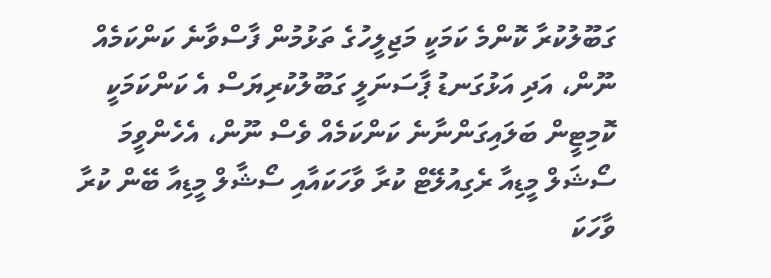ގަބޫލުކުރާ ކޮންމެ ކަމަކީ މަޖިލީހުގެ ތަޅުމުން ފާސްވާނެ ކަންކަމެއް ނޫން، އަދި އަޅުގަނޑު ޕާސަނަލީ ގަބޫލުކުރިޔަސް އެ ކަންކަމަކީ ކޮމިޓީން ބަލައިގަންނާނެ ކަންކަމެއް ވެސް ނޫން، އެހެންވީމަ ސޯޝަލް މީޑިއާ ރެގިއުލޭޓް ކުރާ ވާހަކައާއި ސޯޝާލް މީޑިއާ ބޭން ކުރާ ވާހަކަ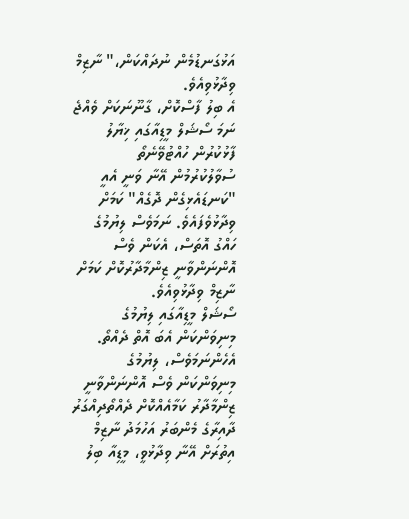އަޅުގަނޑުމެން ނުދައްކަން،" ނާޒިމް ވިދާޅުވިއެވެ.
އެ ބިލު ފާސްކޮށް، ގާނޫނަކަށް ވެއްޖެ ނަމަ ސޯޝަލް މީޑިއާގައި ޚިޔާލު ފާޅުކުރުން ހުއްޓުވޭނެތޯ ސުވާލުކުރުމުން އޭނާ ވަނީ އެއީ "ކަނޑައެޅިގެން ދޮގެއް" ކަމަށް ވިދާޅުވެފައެވެ. ނަމަވެސް ލިޔުމުގެ ހައްގު އޮތަސް، އެކަން ވެސް އޮންނަންވާނީ ޒިންމާދާރުކޮށް ކަމަށް ނާޒިމް ވިދާޅުވިއެވެ.
ސޯޝަލް މީޑިއާގައި ލިޔުމުގެ މިނިވަންކަން އެބަ އޮތް ދެއްތޯ. އެހެންނަމަވެސް، ލިޔުމުގެ މިނިވަންކަން ވެސް އޮންނަންވާނީ ޒިންމާދާރު ކަމާއެއްކޮށް ދެއްތޯދިއްގަރު ދާއިރާގެ މެންބަރު އަހުމަދު ނާޒިމް
އިތުރަށް އޭނާ ވިދާޅުވީ، މީޑިއާ ބިލު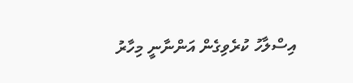އިސްލާހު ކުރެވިގެން އަންނާނީ މިހާރު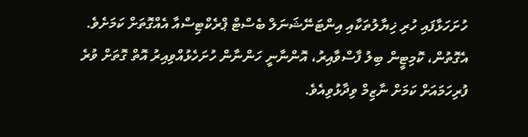ހުށަހަޅާފައި ހުރި ޚިޔާލުތަކާއި އިންޓަނޭޝަނަލް ބެސްޓް ޕްރެކްޓިސްއާ އެއްގޮތަށް ކަމަށެވެ. އެގޮތުން، ކޮމިޓީން ބިލު ފާސްވާއިރު، އޮންނާނީ ހަންނާން ހުށަހެޅުއްވިއިރު އޮތް ގޮތަށް ވުރެ ފުރިހަމައަށް ކަމަށް ނާޒިމް ވިދާޅުވިއެވެ.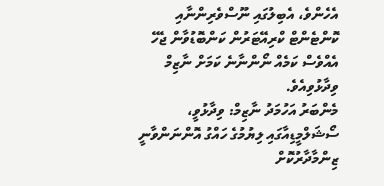އެހެންވެ، އެބިލުގައި ނޫސްވެރިންނާއި ކޮންޓެންޓް ކްރިއޭޓަރުން ކަންބޮޑުވާން ޖެހޭ އެއްވެސް ކަމެއް ނޯންނާނެ ކަމަށް ނާޒިމް ވިދާޅުވިއެވެ.
މެންބަރު އަހުމަދު ނާޒިމް: ވިދާޅުވީ، ސޯޝަލްމީޑިއާގައި ލިޔުމުގެ ހައްގު އޮންނަންވާނީ ޒިންމާދާރުކޮށް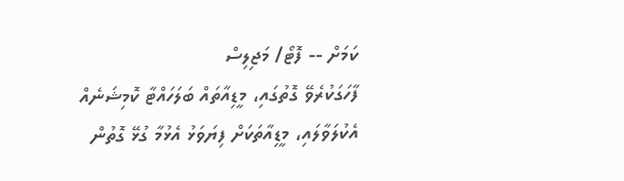ކަމަށް -- ފޮޓޯ/ މަޖިލިސް
ފާހަގަކުރެވޭ ގޮތުގައި، މީޑިއާތައް ބަލަހައްޓާ ކޮމިޝަނެއް އެކުލަވާލައި، މީޑިއާތަކަށް ފިޔަވަޅު އެޅުމާ ގުޅޭ ގޮތުން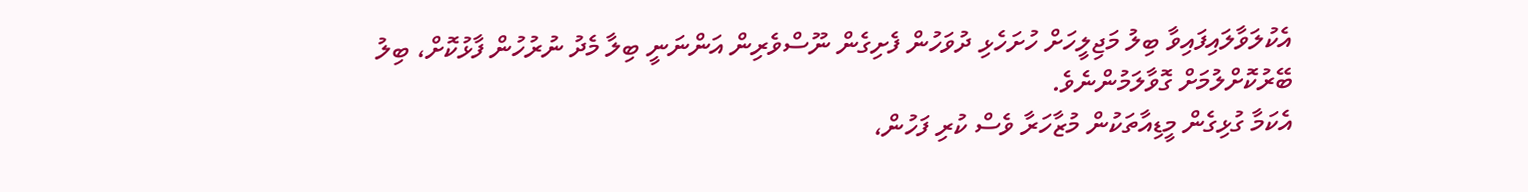އެކުލަވާލައިފައިވާ ބިލު މަޖިލީހަށް ހުށަހެޅި ދުވަހުން ފެށިގެން ނޫސްވެރިން އަންނަނީ ބިލާ މެދު ނުރުހުން ފާޅުކޮށް، ބިލު ބޭރުކޮށްލުމަށް ގޮވާލަމުންނެވެ.
އެކަމާ ގުޅިގެން މީޑިއާތަކުން މުޒާހަރާ ވެސް ކުރި ފަހުން،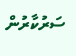ސަރުކާރުން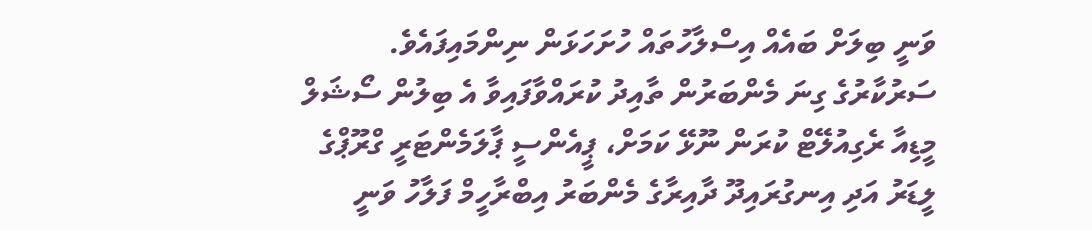ވަނީ ބިލަށް ބައެއް އިސްލާހުތައް ހުށަހަޅަން ނިންމައިފައެވެ.
ސަރުކާރުގެ ގިނަ މެންބަރުން ތާއިދު ކުރައްވާފައިވާ އެ ބިލުން ސޯޝަލް މީޑިއާ ރެގިއުލޭޓް ކުރަން ނޫޅޭ ކަމަށް، ޕީއެންސީ ޕާލަމެންޓަރީ ގްރޫޕްގެ ލީޑަރު އަދި އިނގުރައިދޫ ދާއިރާގެ މެންބަރު އިބްރާހީމް ފަލާހު ވަނީ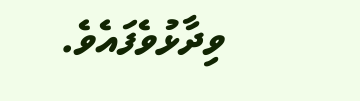ވިދާޅުވެފައެވެ.